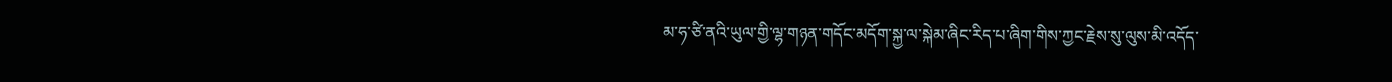མ་ཧ་ཙི་ནའི་ཡུལ་གྱི་ལྷ་གཉན་གདོང་མདོག་སྐྱ་ལ་སྐེམ་ཞིང་རིད་པ་ཞིག་གིས་ཀྱང་རྗེས་སུ་ལུས་མི་འདོད་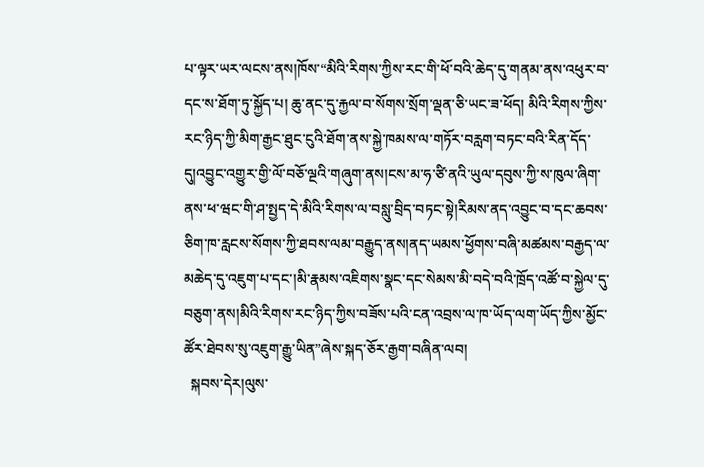པ་ལྟར་ཡར་ལངས་ནས།ཁོས་“མིའི་རིགས་ཀྱིས་རང་གི་ཕོ་བའི་ཆེད་དུ་གནམ་ནས་འཕུར་བ་དང་ས་ཐོག་ཏུ་སྐྱོད་པ། ཆུ་ནང་དུ་རྐྱལ་བ་སོགས་སྲོག་ལྡན་ཅི་ཡང་ཟ་ཕོད། མིའི་རིགས་ཀྱིས་རང་ཉིད་ཀྱི་མིག་རྒྱང་ཐུང་ངུའི་ཐོག་ནས་སྐྱེ་ཁམས་ལ་གཏོར་བརླག་བཏང་བའི་རིན་དོད་དུ།འབྱུང་འགྱུར་གྱི་ལོ་བཅོ་ལྔའི་གཞུག་ནས།ངས་མ་ཧ་ཙི་ནའི་ཡུལ་དབུས་ཀྱི་ས་ཁུལ་ཞིག་ནས་ཕ་ཝང་གི་ཤ་སྤྱད་དེ་མིའི་རིགས་ལ་བསླུ་བྲིད་བཏང་སྟེ།རིམས་ནད་འབྱུང་བ་དང་ཆབས་ཅིག་ཁ་རླངས་སོགས་ཀྱི་ཐབས་ལམ་བརྒྱུད་ནས།ནད་ཡམས་ཕྱོགས་བཞི་མཚམས་བརྒྱད་ལ་མཆེད་དུ་འཇུག་པ་དང་།མི་རྣམས་འཇིགས་སྣང་དང་སེམས་མི་བདེ་བའི་ཁྲོད་འཚོ་བ་སྐྱེལ་དུ་བཅུག་ནས།མིའི་རིགས་རང་ཉིད་ཀྱིས་བཟོས་པའི་ངན་འབྲས་ལ་ཁ་ཡོད་ལག་ཡོད་ཀྱིས་མྱོང་ཚོར་ཐེབས་སུ་འཇུག་རྒྱུ་ཡིན”ཞེས་སྐད་ཅོར་རྒྱག་བཞིན་ལབ།
  སྐབས་དེར།ལུས་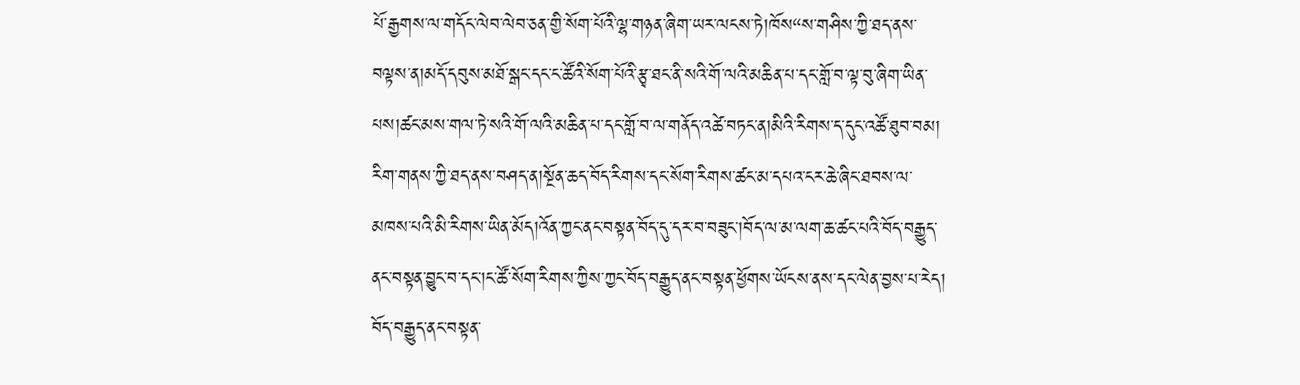པོ་རྒྱགས་ལ་གདོང་ལེབ་ལེབ་ཅན་གྱི་སོག་པོའི་ལྷ་གཉན་ཞིག་ཡར་ལངས་ཏེ།ཁོས“ས་གཤིས་ཀྱི་ཐད་ནས་བལྟས་ན།མདོ་དབུས་མཐོ་སྒང་དང་ང་ཚོའི་སོག་པོའི་རྩྭ་ཐང་ནི་སའི་གོ་ལའི་མཆིན་པ་དང་གློ་བ་ལྟ་བུ་ཞིག་ཡིན་པས།ཚང་མས་གལ་ཏེ་སའི་གོ་ལའི་མཆིན་པ་དང་གློ་བ་ལ་གནོད་འཚེ་བཏང་ན།མིའི་རིགས་ད་དུང་འཚོ་ཐུབ་བམ། རིག་གནས་ཀྱི་ཐད་ནས་བཤད་ན།སྔོན་ཆད་བོད་རིགས་དང་སོག་རིགས་ཚང་མ་དཔའ་ངར་ཆེ་ཞིང་ཐབས་ལ་མཁས་པའི་མི་རིགས་ཡིན་མོད།འོན་ཀྱང་ནང་བསྟན་བོད་དུ་དར་བ་བཟུང་།བོད་ལ་མ་ལག་ཆ་ཚང་པའི་བོད་བརྒྱུད་ནང་བསྟན་བྱུང་བ་དང་།ང་ཚོ་སོག་རིགས་ཀྱིས་ཀྱང་བོད་བརྒྱུད་ནང་བསྟན་ཕྱོགས་ཡོངས་ནས་དང་ལེན་བྱས་པ་རེད། བོད་བརྒྱུད་ནང་བསྟན་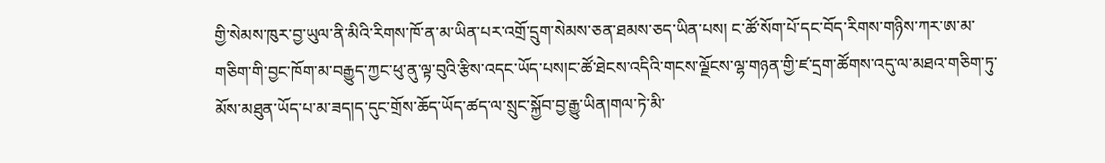གྱི་སེམས་ཁུར་བྱ་ཡུལ་ནི་མིའི་རིགས་ཁོ་ན་མ་ཡིན་པར་འགྲོ་དྲུག་སེམས་ཅན་ཐམས་ཅད་ཡིན་པས། ང་ཚོ་སོག་པོ་དང་བོད་རིགས་གཉིས་ཀར་ཨ་མ་གཅིག་གི་བྱང་ཁོག་མ་བརྒྱུད་ཀྱང་ཕུ་ནུ་ལྟ་བུའི་རྩིས་འདང་ཡོད་པས།ང་ཚོ་ཐེངས་འདིའི་གངས་ལྗོངས་ལྷ་གཉན་གྱི་ཛ་དྲག་ཚོགས་འདུ་ལ་མཐའ་གཅིག་ཏུ་མོས་མཐུན་ཡོད་པ་མ་ཟད།ད་དུང་གྲོས་ཆོད་ཡོད་ཚད་ལ་སྲུང་སྐྱོབ་བྱ་རྒྱུ་ཡིན།གལ་ཏེ་མི་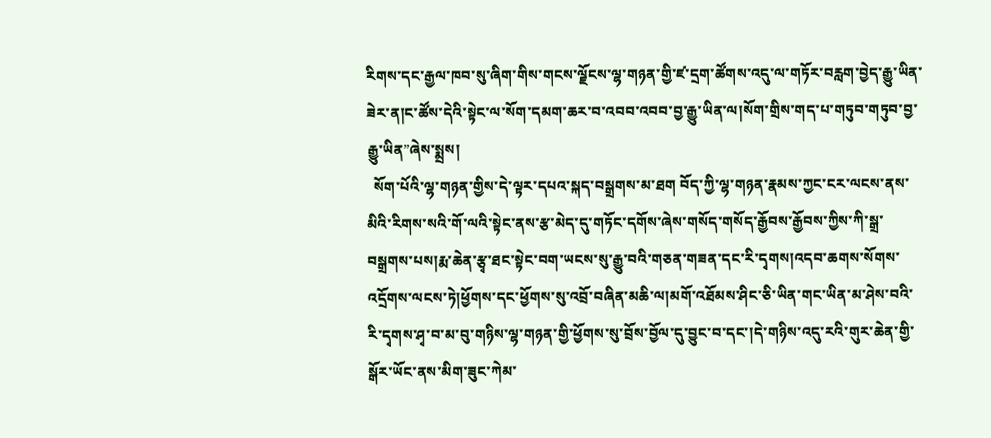རིགས་དང་རྒྱལ་ཁབ་སུ་ཞིག་གིས་གངས་ལྗོངས་ལྷ་གཉན་གྱི་ཛ་དྲག་ཚོགས་འདུ་ལ་གཏོར་བརླག་བྱེད་རྒྱུ་ཡིན་ཟེར་ན།ང་ཚོས་དེའི་སྟེང་ལ་སོག་དམག་ཆར་བ་འབབ་འབབ་བྱ་རྒྱུ་ཡིན་ལ།སོག་གྲིས་གད་པ་གཏུབ་གཏུབ་བྱ་རྒྱུ་ཡིན”ཞེས་སྨྲས།
  སོག་པོའི་ལྷ་གཉན་གྱིས་དེ་ལྟར་དཔའ་སྐད་བསྒྲགས་མ་ཐག བོད་ཀྱི་ལྷ་གཉན་རྣམས་ཀྱང་ངར་ལངས་ནས་མིའི་རིགས་སའི་གོ་ལའི་སྟེང་ནས་རྩ་མེད་དུ་གཏོང་དགོས་ཞེས་གསོད་གསོད་རྒྱོབས་རྒྱོབས་ཀྱིས་ཀི་སྒྲ་བསྒྲགས་པས།རྨ་ཆེན་རྩྭ་ཐང་སྟེང་བག་ཡངས་སུ་རྒྱུ་བའི་གཅན་གཟན་དང་རི་དྭགས།འདབ་ཆགས་སོགས་འདྲོགས་ལངས་ཏེ།ཕྱོགས་དང་ཕྱོགས་སུ་འབྲོ་བཞིན་མཆི་ལ།མགོ་འཐོམས་ཤིང་ཅི་ཡིན་གང་ཡིན་མ་ཤེས་བའི་རི་དྭགས་ཤྭ་བ་མ་བུ་གཉིས་ལྷ་གཉན་གྱི་ཕྱོགས་སུ་བྲོས་བྱོལ་དུ་བྱུང་བ་དང་།དེ་གཉིས་འདུ་རའི་གུར་ཆེན་གྱི་སྒོར་ཡོང་ནས་མིག་ཟུང་ཀེམ་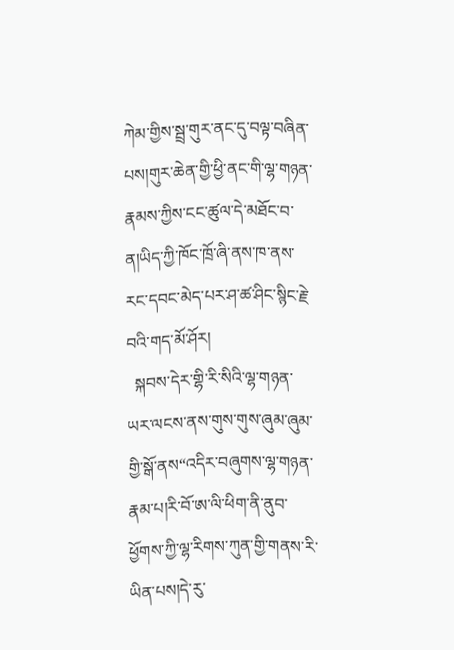ཀེམ་གྱིས་སྦྲ་གུར་ནང་དུ་བལྟ་བཞིན་པས།གུར་ཆེན་གྱི་ཕྱི་ནང་གི་ལྷ་གཉན་རྣམས་ཀྱིས་ངང་ཚུལ་དེ་མཐོང་བ་ན།ཡིད་ཀྱི་ཁོང་ཁྲོ་ཞི་ནས་ཁ་ནས་རང་དབང་མེད་པར་ཤ་ཚ་ཤིང་སྙིང་རྗེ་བའི་གད་མོ་ཤོར།
  སྐབས་དེར་གྷི་རི་སིའི་ལྷ་གཉན་ཡར་ལངས་ནས་གུས་གུས་ཞུམ་ཞུམ་གྱི་སྒོ་ནས“འདིར་བཞུགས་ལྷ་གཉན་རྣམ་པ།རི་བོ་ཨ་ལི་ཕིག་ནི་ནུབ་ཕྱོགས་ཀྱི་ལྷ་རིགས་ཀུན་གྱི་གནས་རི་ཡིན་པས།དེ་རུ་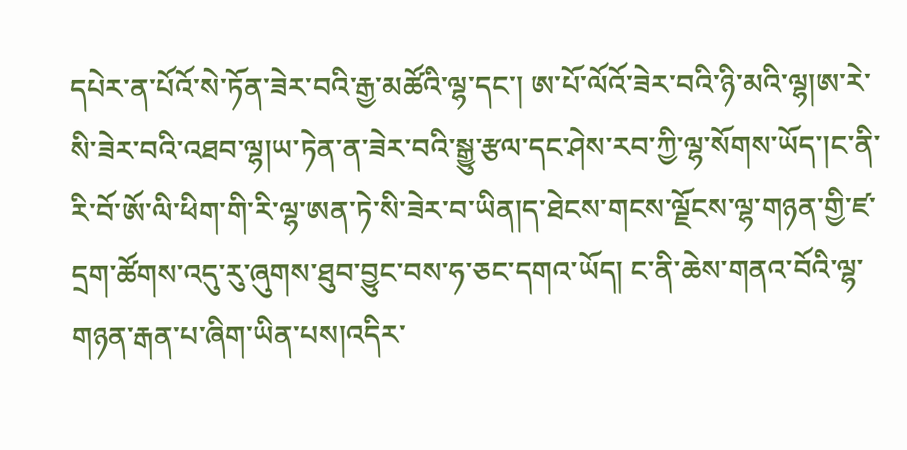དཔེར་ན་པོའོ་སེ་ཏོན་ཟེར་བའི་རྒྱ་མཚོའི་ལྷ་དང་། ཨ་པོ་ལོའོ་ཟེར་བའི་ཉི་མའི་ལྷ།ཨ་རེ་སི་ཟེར་བའི་འཐབ་ལྷ།ཡ་ཏེན་ན་ཟེར་བའི་སྒྱུ་རྩལ་དང་ཤེས་རབ་ཀྱི་ལྷ་སོགས་ཡོད་།ང་ནི་རི་བོ་ཨོ་ལི་ཕིག་གི་རི་ལྷ་ཨན་ཏེ་སི་ཟེར་བ་ཡིན།ད་ཐེངས་གངས་ལྗོངས་ལྷ་གཉན་གྱི་ཛ་དྲག་ཚོགས་འདུ་རུ་ཞུགས་ཐུབ་བྱུང་བས་ཧ་ཅང་དགའ་ཡོད། ང་ནི་ཆེས་གནའ་བོའི་ལྷ་གཉན་རྒན་པ་ཞིག་ཡིན་པས།འདིར་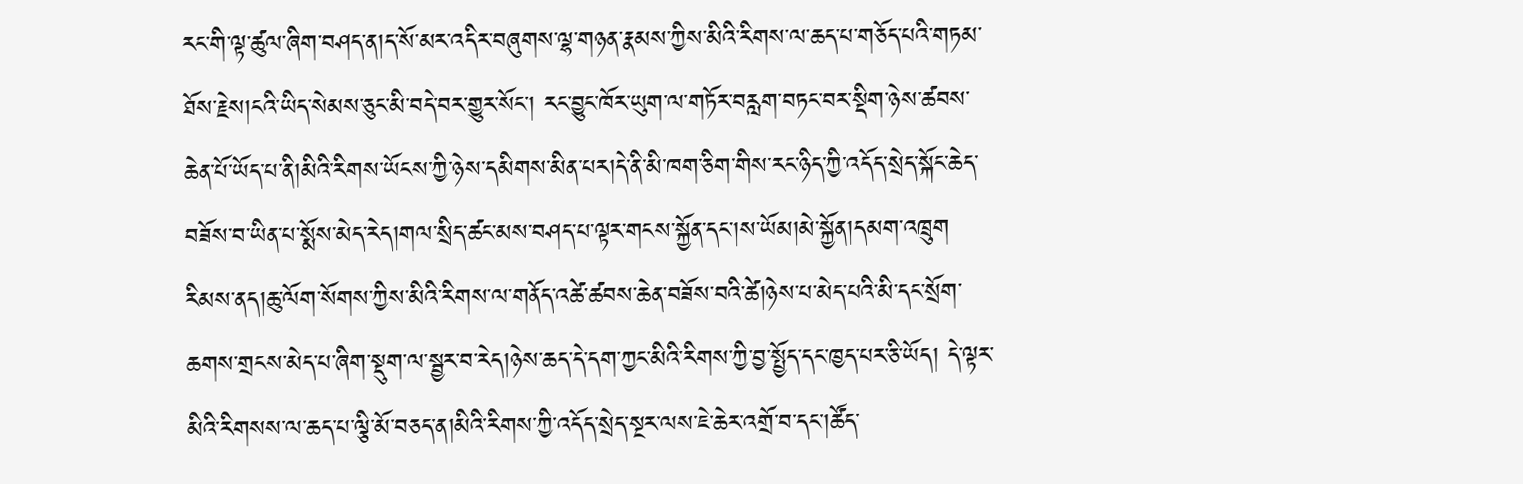རང་གི་ལྟ་ཚུལ་ཞིག་བཤད་ན།ད་སོ་མར་འདིར་བཞུགས་ལྷ་གཉན་རྣམས་ཀྱིས་མིའི་རིགས་ལ་ཆད་པ་གཅོད་པའི་གཏམ་ཐོས་རྗེས།ངའི་ཡིད་སེམས་ཅུང་མི་བདེ་བར་གྱུར་སོང་། རང་བྱུང་ཁོར་ཡུག་ལ་གཏོར་བརླག་བཏང་བར་སྡིག་ཉེས་ཚབས་ཆེན་པོ་ཡོད་པ་ནི།མིའི་རིགས་ཡོངས་ཀྱི་ཉེས་དམིགས་མིན་པར།དེ་ནི་མི་ཁག་ཅིག་གིས་རང་ཉིད་ཀྱི་འདོད་སྲེད་སྐོང་ཆེད་བཟོས་བ་ཡིན་པ་སྨོས་མེད་རེད།གལ་སྲིད་ཚང་མས་བཤད་པ་ལྟར་གངས་སྐྱོན་དང་།ས་ཡོམ།མེ་སྐྱོན།དམག་འཁྲུག རིམས་ནད།ཆུ་ལོག་སོགས་ཀྱིས་མིའི་རིགས་ལ་གནོད་འཚེ་ཚབས་ཆེན་བཟོས་བའི་ཚེ།ཉེས་པ་མེད་པའི་མི་དང་སྲོག་ཆགས་གྲངས་མེད་པ་ཞིག་སྡུག་ལ་སྦྱར་བ་རེད།ཉེས་ཆད་དེ་དག་ཀྱང་མིའི་རིགས་ཀྱི་བྱ་སྤྱོད་དང་ཁྱད་པར་ཅི་ཡོད། དེ་ལྟར་མིའི་རིགསས་ལ་ཆད་པ་ལྕི་མོ་བཅད་ན།མིའི་རིགས་ཀྱི་འདོད་སྲེད་སྔར་ལས་ཇེ་ཆེར་འགྲོ་བ་དང་།ཚོད་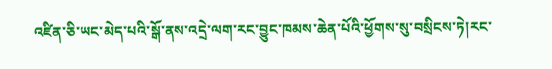འཛིན་ཅི་ཡང་མེད་པའི་སྒོ་ནས་འདྲེ་ལག་རང་བྱུང་ཁམས་ཆེན་པོའི་ཕྱོགས་སུ་བསྲིངས་ཏེ།རང་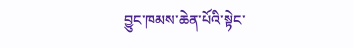བྱུང་ཁམས་ཆེན་པོའི་སྟེང་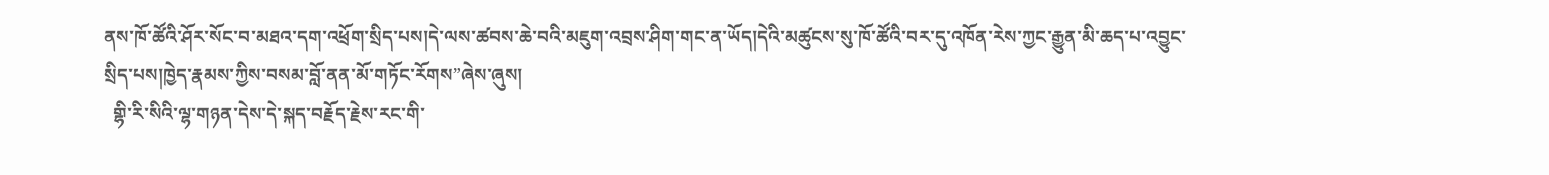ནས་ཁོ་ཚོའི་ཤོར་སོང་བ་མཐའ་དག་འཕྲོག་སྲིད་པས།དེ་ལས་ཚབས་ཆེ་བའི་མཇུག་འབྲས་ཤིག་གང་ན་ཡོད།དེའི་མཚུངས་སུ་ཁོ་ཚོའི་བར་དུ་འཁོན་རེས་ཀྱང་རྒྱུན་མི་ཆད་པ་འབྱུང་སྲིད་པས།ཁྱེད་རྣམས་ཀྱིས་བསམ་བློ་ནན་མོ་གཏོང་རོགས”ཞེས་ཞུས།
  གྷི་རི་སིའི་ལྷ་གཉན་དེས་དེ་སྐད་བརྗོད་རྗེས་རང་གི་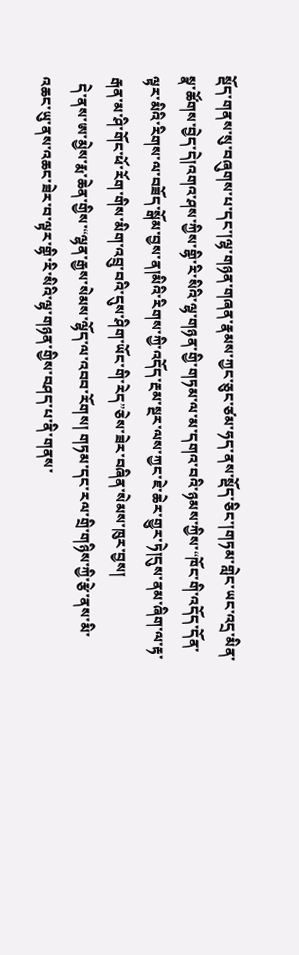སྡོད་གནས་སུ་བཞུགས་པ་དང་།ལྷ་གཉན་གཞན་རྣམས་ཀྱང་ཅུང་ཙམ་ཧད་ནས་སྡོད་ཅིང་།གཏམ་གླེང་ཡང་འདྲ་མིན་སྣ་ཚོགས་བྱེད་དེ།འགའ་ཤས་ཀྱིས་གྷི་རི་སིའི་ལྷ་གཉན་གྱི་གཏམ་ལ་མ་དགའ་བའི་ཉམས་ཀྱིས་“ཁོང་གི་འདོད་དོན་ལྟར་མིའི་རིགས་ལ་བཟོད་སྒོམ་བྱས་ན།མིའི་རིགས་ཀྱི་འདོད་རྔམ་སྔར་ལས་ཀྱང་ཇེ་ཆེར་གྱུར་ཏེ།དུས་ནམ་ཞིག་ལ་རྟ་རྒན་མ་ཤི་གོང་ཕོ་རོག་གིས་མིག་འབྲུ་བའི་དུས་ཤིག་ཡོང་གི་རེད”ཅེས་ཟེར་བཞིན་སེམས་ཁུར་བྱས།
  དེ་ནས་ཨ་མྱེས་རྨ་ཆེན་གྱིས་“ལྷན་རྒྱས་སེམས་ལྷོད་ལ་འབབ་རོགས། གཏམ་དང་རལ་གྲི་གཉིས་ཀྱི་རྩེ་ནས་མི་འཆང་ཡུ་ནས་འཆང་ཟེར་བ་ལྟར་གྷི་རི་སིའི་ལྷ་གཉན་གྱིས་བཤད་པ་ནི་གནས་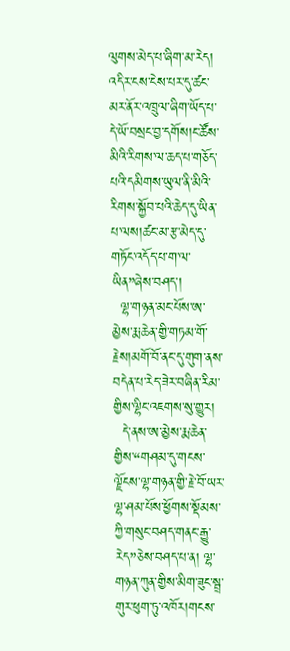ལུགས་མེད་པ་ཞིག་མ་རེད། འདིར་ངས་ངེས་པར་དུ་ཚང་མར་ནོར་འཁྲུལ་ཞིག་ཡོད་པ་དེ་ཡོ་བསྲང་བྱ་དགོས།ང་ཚོས་མིའི་རིགས་ལ་ཆད་པ་གཅོད་པའི་དམིགས་ཡུལ་ནི་མིའི་རིགས་སྐྱོབ་པའི་ཆེད་དུ་ཡིན་པ་ལས།ཚང་མ་རྩ་མེད་དུ་གཏོང་འདོད་པ་ག་ལ་ཡིན”ཞེས་བཤད་།
  ལྷ་གཉན་མང་པོས་ཨ་མྱེས་རྨ་ཆེན་གྱི་གཏམ་གོ་རྗེས།མགོ་བོ་ནང་དུ་གུག་ནས་བདེན་པ་རེད་ཟེར་བཞིན་རིམ་གྱིས་ལྷིང་འཇགས་སུ་གྱུར།
  དེ་ནས་ཨ་མྱེས་རྨ་ཆེན་གྱིས་“གཤམ་དུ་གངས་ལྗོངས་ལྷ་གཉན་གྱི་རྗེ་བོ་ཡར་ལྷ་ཤམ་པོས་ཕྱོགས་སྡོམས་ཀྱི་གསུང་བཤད་གནང་རྒྱུ་རེད”ཅེས་བཤད་པ་ན། ལྷ་གཉན་ཀུན་གྱིས་མིག་ཟུང་སྦྲ་གུར་ཕུག་ཏུ་འཁོར།གངས་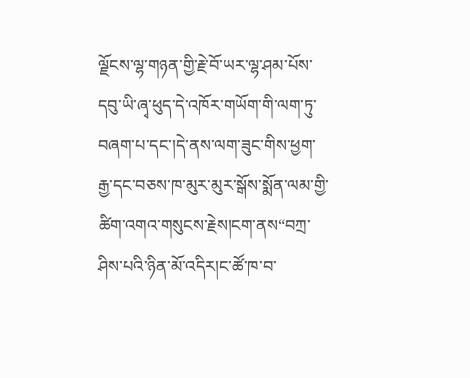ལྗོངས་ལྷ་གཉན་གྱི་རྗེ་བོ་ཡར་ལྷ་ཤམ་པོས་དབུ་ཡི་ཞྭ་ཕུད་དེ་འཁོར་གཡོག་གི་ལག་ཏུ་བཞག་པ་དང་།དེ་ནས་ལག་ཟུང་གིས་ཕྱག་རྒྱ་དང་བཅས་ཁ་མུར་མུར་སྒོས་སྨོན་ལམ་གྱི་ཚིག་འགའ་གསུངས་རྗེས།ངག་ནས“བཀྲ་ཤིས་པའི་ཉིན་མོ་འདིར།ང་ཚོ་ཁ་བ་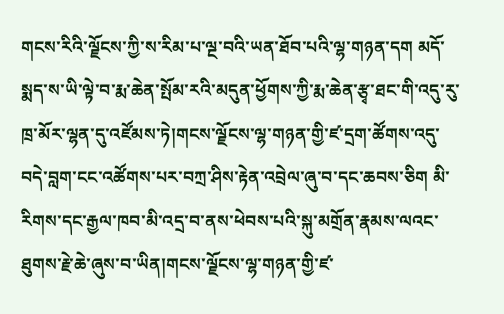གངས་རིའི་ལྗོངས་ཀྱི་ས་རིམ་པ་ལྔ་བའི་ཡན་ཐོབ་པའི་ལྷ་གཉན་དག མདོ་སྨད་ས་ཡི་ལྟེ་བ་རྨ་ཆེན་སྤོམ་རའི་མདུན་ཕྱོགས་ཀྱི་རྨ་ཆེན་རྩྭ་ཐང་གི་འདུ་རུ་ཁྲ་མོར་ལྷན་དུ་འཛོམས་ཏེ།གངས་ལྗོངས་ལྷ་གཉན་གྱི་ཛ་དྲག་ཚོགས་འདུ་བདེ་བླག་ངང་འཚོགས་པར་བཀྲ་ཤིས་རྟེན་འབྲེལ་ཞུ་བ་དང་ཆབས་ཅིག མི་རིགས་དང་རྒྱལ་ཁབ་མི་འདྲ་བ་ནས་ཕེབས་པའི་སྐུ་མགྲོན་རྣམས་ལའང་ཐུགས་རྗེ་ཆེ་ཞུས་བ་ཡིན།གངས་ལྗོངས་ལྷ་གཉན་གྱི་ཛ་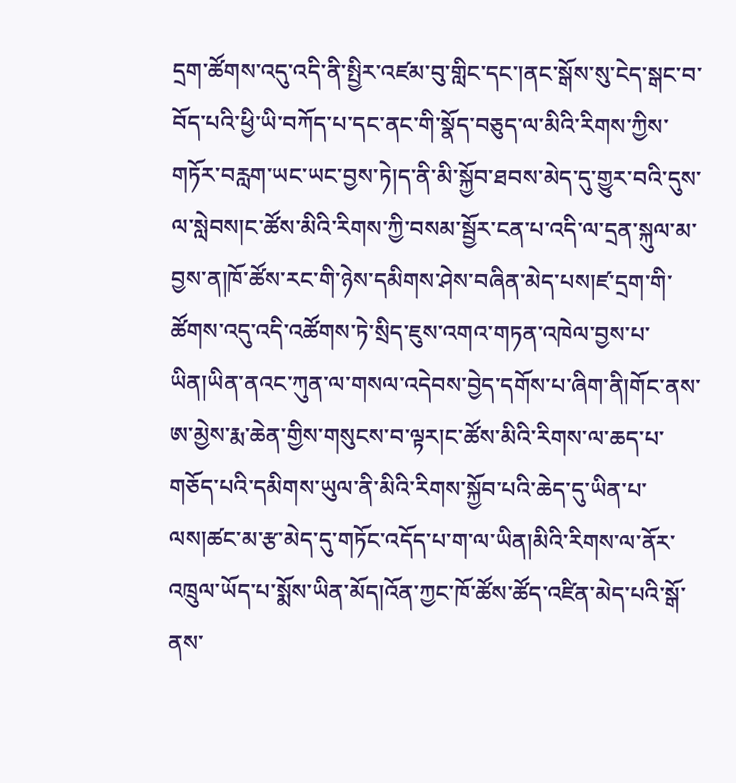དྲག་ཚོགས་འདུ་འདི་ནི་སྤྱིར་འཛམ་བུ་གླིང་དང་།ནང་སྒོས་སུ་ངེད་སྒང་བ་བོད་པའི་ཕྱི་ཡི་བཀོད་པ་དང་ནང་གི་སྣོད་བཅུད་ལ་མིའི་རིགས་ཀྱིས་གཏོར་བརླག་ཡང་ཡང་བྱས་ཏེ།ད་ནི་མི་སྐྱོབ་ཐབས་མེད་དུ་གྱུར་བའི་དུས་ལ་སླེབས།ང་ཚོས་མིའི་རིགས་ཀྱི་བསམ་སྦྱོར་ངན་པ་འདི་ལ་དྲན་སྐུལ་མ་བྱས་ན།ཁོ་ཚོས་རང་གི་ཉེས་དམིགས་ཤེས་བཞིན་མེད་པས།ཛ་དྲག་གི་ཚོགས་འདུ་འདི་འཚོགས་ཏེ་སྲིད་ཇུས་འགའ་གཏན་འཁེལ་བྱས་པ་ཡིན།ཡིན་ནའང་ཀུན་ལ་གསལ་འདེབས་བྱེད་དགོས་པ་ཞིག་ནི།གོང་ནས་ཨ་མྱེས་རྨ་ཆེན་གྱིས་གསུངས་བ་ལྟར།ང་ཚོས་མིའི་རིགས་ལ་ཆད་པ་གཅོད་པའི་དམིགས་ཡུལ་ནི་མིའི་རིགས་སྐྱོབ་པའི་ཆེད་དུ་ཡིན་པ་ལས།ཚང་མ་རྩ་མེད་དུ་གཏོང་འདོད་པ་ག་ལ་ཡིན།མིའི་རིགས་ལ་ནོར་འཁྲུལ་ཡོད་པ་སྨོས་ཡིན་མོད།འོན་ཀྱང་ཁོ་ཚོས་ཚོད་འཛིན་མེད་པའི་སྒོ་ནས་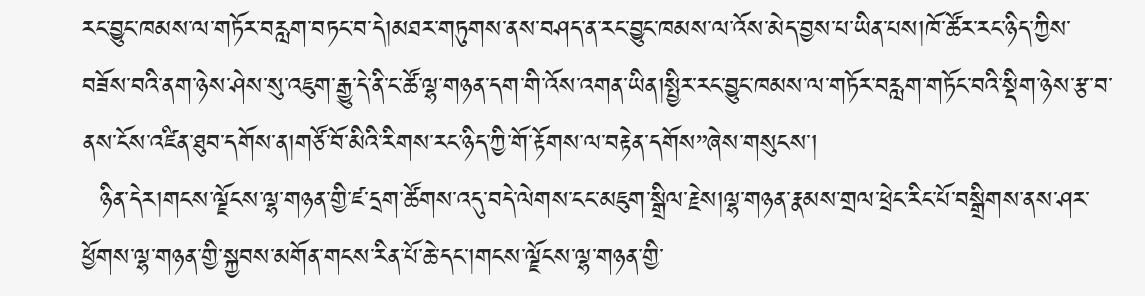རང་བྱུང་ཁམས་ལ་གཏོར་བརླག་བཏང་བ་དེ།མཐར་གཏུགས་ནས་བཤད་ན་རང་བྱུང་ཁམས་ལ་འོས་མེད་བྱས་པ་ཡིན་པས།ཁོ་ཚོར་རང་ཉིད་ཀྱིས་བཟོས་བའི་ནག་ཉེས་ཤེས་སུ་འཇུག་རྒྱུ་དེ་ནི་ང་ཚོ་ལྷ་གཉན་དག་གི་འོས་འགན་ཡིན།སྤྱིར་རང་བྱུང་ཁམས་ལ་གཏོར་བརླག་གཏོང་བའི་སྡིག་ཉེས་རྩ་བ་ནས་ངོས་འཛིན་ཐུབ་དགོས་ན།གཙོ་བོ་མིའི་རིགས་རང་ཉིད་ཀྱི་གོ་རྟོགས་ལ་བརྟེན་དགོས”ཞེས་གསུངས་།
  ཉིན་དེར།གངས་ལྗོངས་ལྷ་གཉན་གྱི་ཛ་དྲག་ཚོགས་འདུ་བདེ་ལེགས་ངང་མཇུག་སྒྲིལ་རྗེས།ལྷ་གཉན་རྣམས་གྲལ་ཕྲེང་རིང་པོ་བསྒྲིགས་ནས་ཤར་ཕྱོགས་ལྷ་གཉན་གྱི་སྐྱབས་མགོན་གངས་རིན་པོ་ཆེ་དང་།གངས་ལྗོངས་ལྷ་གཉན་གྱི་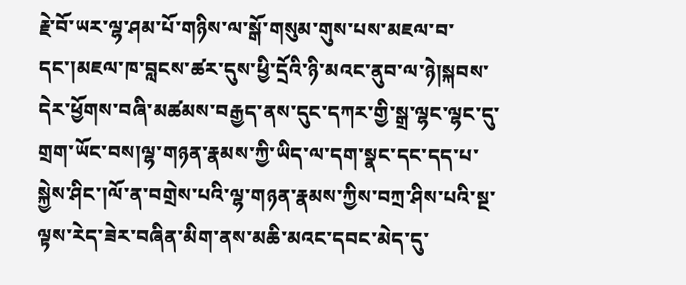རྗེ་བོ་ཡར་ལྷ་ཤམ་པོ་གཉིས་ལ་སྒོ་གསུམ་གུས་པས་མཇལ་བ་དང་།མཇལ་ཁ་བླངས་ཚར་དུས་ཕྱི་དྲོའི་ཉི་མའང་ནུབ་ལ་ཉེ།སྐབས་དེར་ཕྱོགས་བཞི་མཚམས་བརྒྱད་ནས་དུང་དཀར་གྱི་སྒྲ་ལྷང་ལྷང་དུ་གྲག་ཡོང་བས།ལྷ་གཉན་རྣམས་ཀྱི་ཡིད་ལ་དག་སྣང་དང་དད་པ་སྐྱེས་ཤིང་།ལོ་ན་བགྲེས་པའི་ལྷ་གཉན་རྣམས་ཀྱིས་བཀྲ་ཤིས་པའི་སྔ་ལྟས་རེད་ཟེར་བཞིན་མིག་ནས་མཆི་མའང་དབང་མེད་དུ་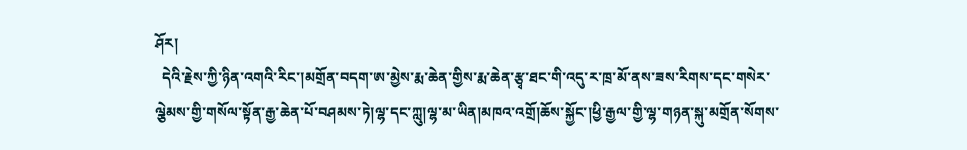ཤོར།
  དེའི་རྗེས་ཀྱི་ཉིན་འགའི་རིང་།མགྲོན་བདག་ཨ་མྱེས་རྨ་ཆེན་གྱིས་རྨ་ཆེན་རྩྭ་ཐང་གི་འདུ་ར་ཁྲ་མོ་ནས་ཟས་རིགས་དང་གསེར་ལྕེམས་གྱི་གསོལ་སྟོན་རྒྱ་ཆེན་པོ་བཤམས་ཏེ།ལྷ་དང་ཀླུ།ལྷ་མ་ཡིན།མཁའ་འགྲོ།ཆོས་སྐྱོང་།ཕྱི་རྒྱལ་གྱི་ལྷ་གཉན་སྐུ་མགྲོན་སོགས་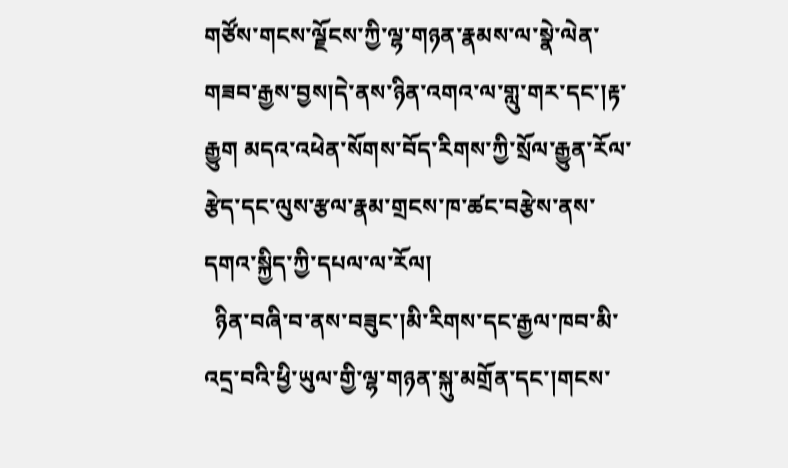གཙོས་གངས་ལྗོངས་ཀྱི་ལྷ་གཉན་རྣམས་ལ་སྣེ་ལེན་གཟབ་རྒྱས་བྱས།དེ་ནས་ཉིན་འགའ་ལ་གླུ་གར་དང་།རྟ་རྒྱུག མདའ་འཕེན་སོགས་བོད་རིགས་ཀྱི་སྲོལ་རྒྱུན་རོལ་རྩེད་དང་ལུས་རྩལ་རྣམ་གྲངས་ཁ་ཚང་བརྩེས་ནས་དགའ་སྐྱིད་ཀྱི་དཔལ་ལ་རོལ།
  ཉིན་བཞི་བ་ནས་བཟུང་།མི་རིགས་དང་རྒྱལ་ཁབ་མི་འདྲ་བའི་ཕྱི་ཡུལ་གྱི་ལྷ་གཉན་སྐུ་མགྲོན་དང་།གངས་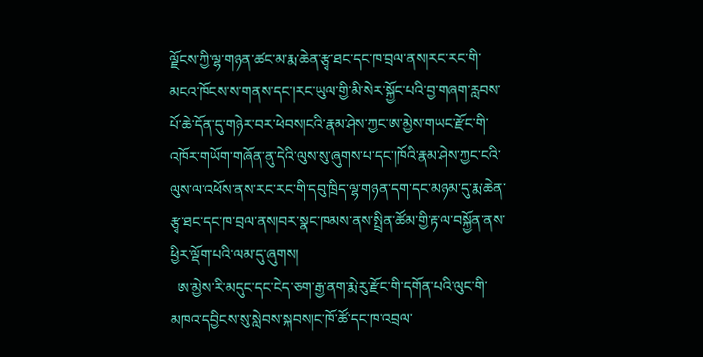ལྗོངས་ཀྱི་ལྷ་གཉན་ཚང་མ་རྨ་ཆེན་རྩྭ་ཐང་དང་ཁ་བྲལ་ནས།རང་རང་གི་མངའ་ཁོངས་ས་གནས་དང་།རང་ཡུལ་གྱི་མི་སེར་སྐྱོང་པའི་བྱ་གཞག་རླབས་པོ་ཆེ་དོན་དུ་གཉེར་བར་ཕེབས།ངའི་རྣམ་ཤེས་ཀྱང་ཨ་མྱེས་གཡང་རྫོང་གི་འཁོར་གཡོག་གཞོན་ནུ་དེའི་ལུས་སུ་ཞུགས་པ་དང་།ཁོའི་རྣམ་ཤེས་ཀྱང་ངའི་ལུས་ལ་འཕོས་ནས་རང་རང་གི་དབུ་ཁྲིད་ལྷ་གཉན་དག་དང་མཉམ་དུ་རྨ་ཆེན་རྩྭ་ཐང་དང་ཁ་བྲལ་ནས།བར་སྣང་ཁམས་ནས་སྤྲིན་ཚོམ་གྱི་རྟ་ལ་བསྐྱོན་ནས་ཕྱིར་ལྡོག་པའི་ལམ་དུ་ཞུགས།
  ཨ་མྱེས་རི་མདུང་དང་ངེད་ཅག་རྒྱ་ནག་རྨེ་རུ་རྫོང་གི་དགོན་པའི་ལུང་གི་མཁའ་དབྱིངས་སུ་སླེབས་སྐབས།ང་ཁོ་ཚོ་དང་ཁ་འབྲལ་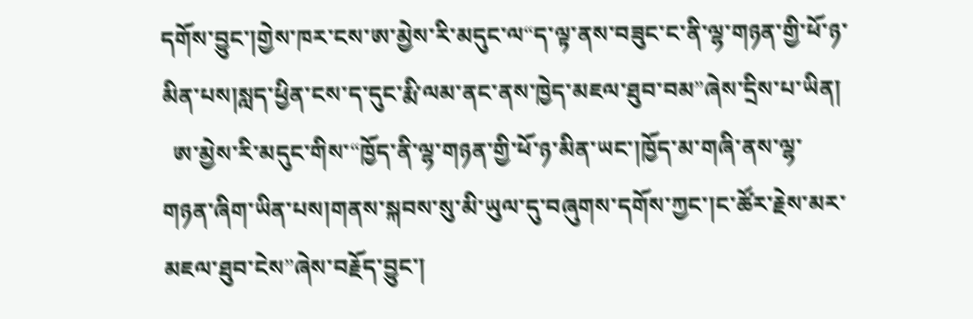དགོས་བྱུང་།གྱེས་ཁར་ངས་ཨ་མྱེས་རི་མདུང་ལ“ད་ལྟ་ནས་བཟུང་ང་ནི་ལྷ་གཉན་གྱི་ཕོ་ཉ་མིན་པས།སླད་ཕྱིན་ངས་ད་དུང་རྨི་ལམ་ནང་ནས་ཁྱེད་མཇལ་ཐུབ་བམ”ཞེས་དྲིས་པ་ཡིན།
  ཨ་མྱེས་རི་མདུང་གིས་“ཁྱོད་ནི་ལྷ་གཉན་གྱི་ཕོ་ཉ་མིན་ཡང་།ཁྱོད་མ་གཞི་ནས་ལྷ་གཉན་ཞིག་ཡིན་པས།གནས་སྐབས་སུ་མི་ཡུལ་དུ་བཞུགས་དགོས་ཀྱང་།ང་ཚོར་རྗེས་མར་མཇལ་ཐུབ་ངེས”ཞེས་བརྗོད་བྱུང་།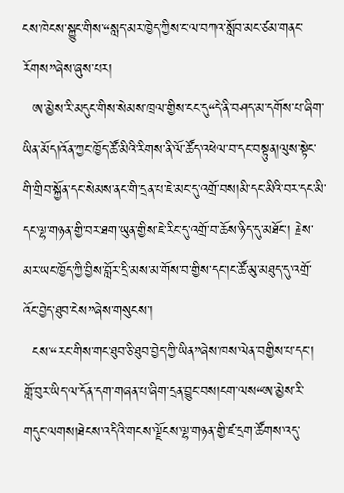ངས་ཁེངས་སྐྱུང་གིས་“སླད་མར་ཁྱེད་ཀྱིས་ང་ལ་བཀའ་སློབ་མང་ཙམ་གནང་རོགས”ཞེས་ཞུས་པར།
  ཨ་མྱེས་རི་མདུང་གིས་སེམས་ཁྲལ་གྱིས་ངང་དུ“དེ་ནི་བཤད་མ་དགོས་པ་ཞིག་ཡིན་མོད།འོན་ཀྱང་ཁྱོད་ཚོ་མིའི་རིགས་ནི་ལོ་ཚོད་འཕེལ་བ་དང་བསྟུན།ལུས་སྟེང་གི་གྲིབ་སྐྱོན་དང་སེམས་ནང་གི་དྲན་པ་ཇེ་མང་དུ་འགྲོ་བས།མི་དང་མིའི་བར་དང་མི་དང་ལྷ་གཉན་གྱི་བར་ཐག་ཡུན་གྱིས་ཇེ་རིང་དུ་འགྲོ་བ་ཆོས་ཉིད་དུ་མཐོང་། རྗེས་མར་ཡང་ཁྱོད་ཀྱི་བྱིས་བློར་དྲི་མས་མ་གོས་བ་གྱིས་དང་།ང་ཚོ་མུ་མཐུད་དུ་འགྲོ་འོང་བྱེད་ཐུབ་ངེས”ཞེས་གསུངས་།
  ངས་“རང་གིས་གང་ཐུབ་ཅི་ཐུབ་བྱེད་ཀྱི་ཡིན”ཞེས་ཁས་ལེན་བགྱིས་པ་དང་། གློ་བུར་ཡིད་ལ་དོན་དག་གཞན་པ་ཞིག་དྲན་བྱུང་བས།ངག་ལས“ཨ་མྱེས་རི་གདུང་ལགས།ཐེངས་འདིའི་གངས་ལྗོངས་ལྷ་གཉན་གྱི་ཛ་དྲག་ཚོགས་འདུ་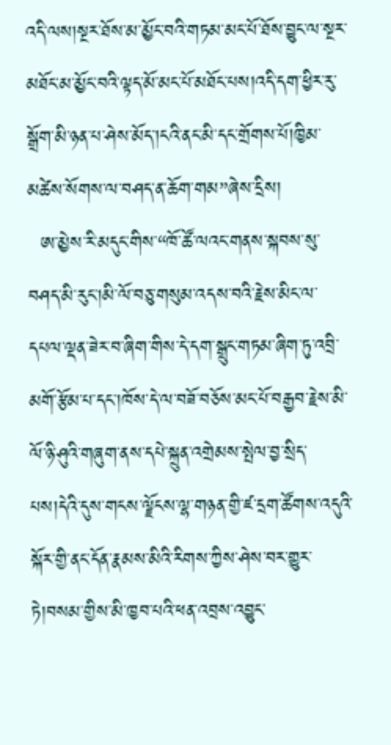འདི་ལས།སྔར་ཐོས་མ་མྱོང་བའི་གཏམ་མང་པོ་ཐོས་བྱུང་ལ་སྔར་མཐོང་མ་མྱོང་བའི་ལྟད་མོ་མང་པོ་མཐོང་པས།འདི་དག་ཕྱིར་རུ་སྒྲོག་མི་ཉན་པ་ཤེས་མོད་།ངའི་ནང་མི་དང་གྲོགས་པོ།ཁྱིམ་མཚེས་སོགས་ལ་བཤད་ན་ཆོག་གམ”ཞེས་དྲིས།
  ཨ་མྱེས་རི་མདུང་གིས་“ཁོ་ཚོ་ལའང་གནས་སྐབས་སུ་བཤད་མི་རུང་།མི་ལོ་བཅུ་གསུམ་འདས་བའི་རྗེས་མིང་ལ་དཔལ་ལྡན་ཟེར་བ་ཞིག་གིས་དེ་དག་སྒྲུང་གཏམ་ཞིག་ཏུ་འབྲི་མགོ་རྩོམ་པ་དང་།ཁོས་དེ་ལ་བཟོ་བཅོས་མང་པོ་བརྒྱབ་རྗེས་མི་ལོ་ཉི་ཤུའི་གཞུག་ནས་དཔེ་སྐྲུན་འགྲེམས་སྤེལ་བྱ་སྲིད་པས།དེའི་དུས་གངས་ལྗོངས་ལྷ་གཉན་གྱི་ཛ་དྲག་ཚོགས་འདུའི་སྐོར་གྱི་ནང་དོན་རྣམས་མིའི་རིགས་ཀྱིས་ཤེས་བར་གྱུར་ཏེ།བསམ་གྱིས་མི་ཁྱབ་པའི་ཕན་འབྲས་འབྱུང་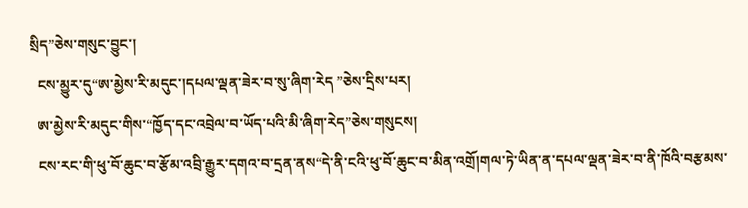སྲིད”ཅེས་གསུང་བྱུང་།
  ངས་མྱུར་དུ“ཨ་མྱེས་རི་མདུང་།དཔལ་ལྡན་ཟེར་བ་སུ་ཞིག་རེད ”ཅེས་དྲིས་པར།
  ཨ་མྱེས་རི་མདུང་གིས་“ཁྱོད་དང་འབྲེལ་བ་ཡོད་པའི་མི་ཞིག་རེད”ཅེས་གསུངས།
  ངས་རང་གི་ཕུ་བོ་ཆུང་བ་རྩོམ་འབྲི་རྒྱུར་དགའ་བ་དྲན་ནས“དེ་ནི་ངའི་ཕུ་བོ་ཆུང་བ་མིན་འགྲོ།གལ་ཏེ་ཡིན་ན་དཔལ་ལྡན་ཟེར་བ་ནི་ཁོའི་བརྩམས་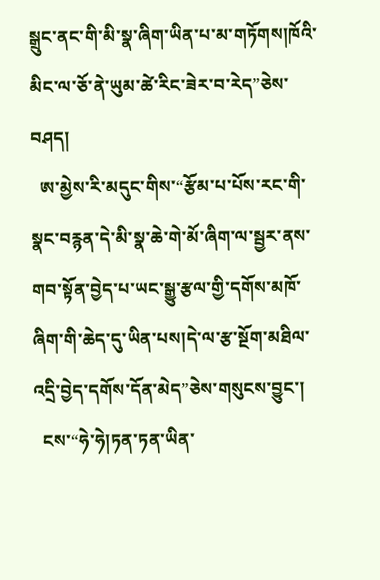སྒྲུང་ནང་གི་མི་སྣ་ཞིག་ཡིན་པ་མ་གཏོགས།ཁོའི་མིང་ལ་ཅོ་ནེ་ཡུམ་ཚེ་རིང་ཟེར་བ་རེད”ཅེས་བཤད།
  ཨ་མྱེས་རི་མདུང་གིས་“རྩོམ་པ་པོས་རང་གི་སྣང་བརྙན་དེ་མི་སྣ་ཆེ་གེ་མོ་ཞིག་ལ་སྦྱར་ནས་གབ་སྟོན་བྱེད་པ་ཡང་སྒྱུ་རྩལ་གྱི་དགོས་མཁོ་ཞིག་གི་ཆེད་དུ་ཡིན་པས།དེ་ལ་རྩ་སྔོག་མཐིལ་འདྲི་བྱེད་དགོས་དོན་མེད”ཅེས་གསུངས་བྱུང་།
  ངས་“ཧེ་ཧེ།ཏན་ཏན་ཡིན་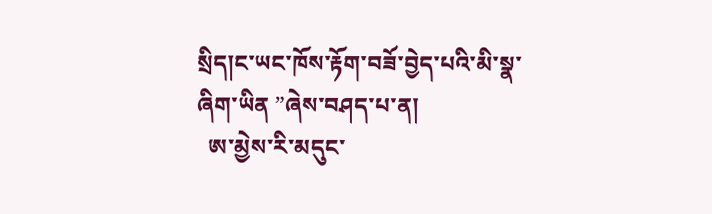སྲིད།ང་ཡང་ཁོས་རྟོག་བཟོ་བྱེད་པའི་མི་སྣ་ཞིག་ཡིན ”ཞེས་བཤད་པ་ན།
  ཨ་མྱེས་རི་མདུང་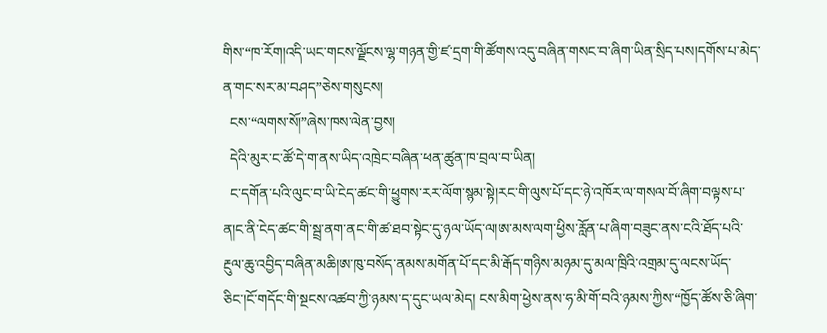གིས་“ཁ་རོག།འདི་ཡང་གངས་ལྗོངས་ལྷ་གཉན་གྱི་ཛ་དྲག་གི་ཚོགས་འདུ་བཞིན་གསང་བ་ཞིག་ཡིན་སྲིད་པས།དགོས་པ་མེད་ན་གང་སར་མ་བཤད”ཅེས་གསུངས།
  ངས་“ལགས་སོ།”ཞེས་ཁས་ལེན་བྱས།
  དེའི་མུར་ང་ཚོ་དེ་ག་ནས་ཡིད་འཁྲེང་བཞིན་ཕན་ཚུན་ཁ་བྲལ་བ་ཡིན།
  ང་དགོན་པའི་ལུང་བ་ཡི་ངེད་ཚང་གི་ཕྱུགས་རར་ལོག་སྙམ་སྟེ།རང་གི་ལུས་པོ་དང་ཉེ་འཁོར་ལ་གསལ་བོ་ཞིག་བལྟས་པ་ན།ང་ནི་ངེད་ཚང་གི་སྦྲ་ནག་ནང་གི་ཚ་ཐབ་སྟེང་དུ་ཉལ་ཡོད་ལ།ཨ་མས་ལག་ཕྱིས་རློན་པ་ཞིག་བཟུང་ནས་ངའི་ཐོད་པའི་རྔུལ་ཆུ་འབྱིད་བཞིན་མཆི།ཨ་ཁུ་བསོད་ནམས་མགོན་པོ་དང་མི་རྒོད་གཉིས་མཉམ་དུ་མལ་ཁྲིའི་འགྲམ་དུ་ལངས་ཡོད་ཅིང་།ངོ་གདོང་གི་སྔངས་འཚབ་ཀྱི་ཉམས་ད་དུང་ཡལ་མེད། ངས་མིག་ཕྱེས་ནས་ཧ་མི་གོ་བའི་ཉམས་ཀྱིས་“ཁྱོད་ཚོས་ཅི་ཞིག་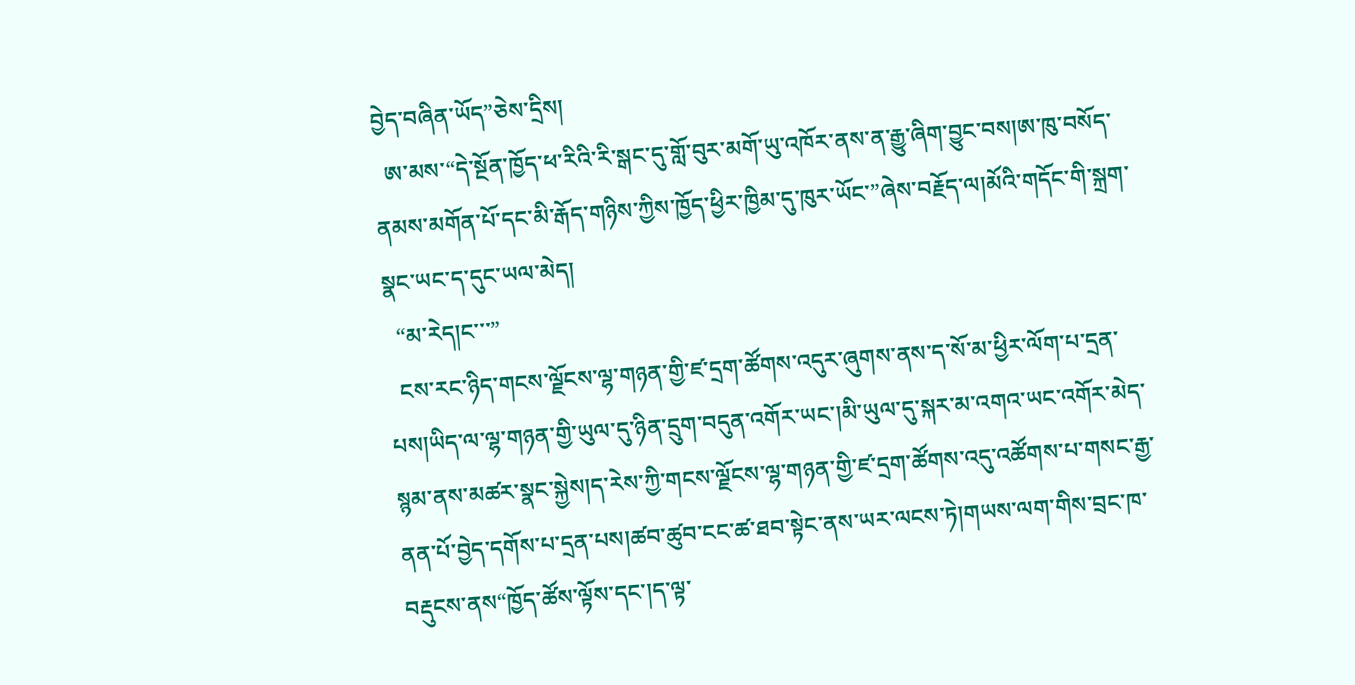བྱེད་བཞིན་ཡོད”ཅེས་དྲིས།
  ཨ་མས་“དེ་སྔོན་ཁྱོད་ཕ་རིའི་རི་སྒང་དུ་གློ་བུར་མགོ་ཡུ་འཁོར་ནས་ན་རྒྱུ་ཞིག་བྱུང་བས།ཨ་ཁུ་བསོད་ནམས་མགོན་པོ་དང་མི་རྒོད་གཉིས་ཀྱིས་ཁྱོད་ཕྱིར་ཁྱིམ་དུ་ཁུར་ཡོང་”ཞེས་བརྗོད་ལ།མོའི་གདོང་གི་སྐྲག་སྣང་ཡང་ད་དུང་ཡལ་མེད།
  “མ་རེད།ང་་་”
  ངས་རང་ཉིད་གངས་ལྗོངས་ལྷ་གཉན་གྱི་ཛ་དྲག་ཚོགས་འདུར་ཞུགས་ནས་ད་སོ་མ་ཕྱིར་ལོག་པ་དྲན་པས།ཡིད་ལ་ལྷ་གཉན་གྱི་ཡུལ་དུ་ཉིན་དྲུག་བདུན་འགོར་ཡང་།མི་ཡུལ་དུ་སྐར་མ་འགའ་ཡང་འགོར་མེད་སྙམ་ནས་མཚར་སྣང་སྐྱེས།ད་རེས་ཀྱི་གངས་ལྗོངས་ལྷ་གཉན་གྱི་ཛ་དྲག་ཚོགས་འདུ་འཚོགས་པ་གསང་རྒྱ་ནན་པོ་བྱེད་དགོས་པ་དྲན་པས།ཚབ་ཚུབ་ངང་ཚ་ཐབ་སྟེང་ནས་ཡར་ལངས་ཏེ།གཡས་ལག་གིས་བྲང་ཁ་བརྡུངས་ནས“ཁྱོད་ཚོས་ལྟོས་དང་།ད་ལྟ་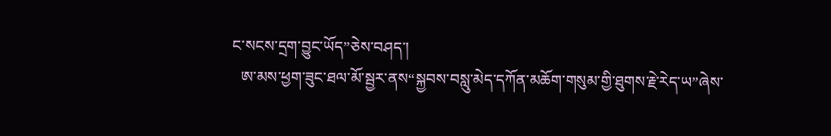ང་སངས་དྲག་བྱུང་ཡོད”ཅེས་བཤད་།
  ཨ་མས་ཕྱག་ཟུང་ཐལ་མོ་སྦྱར་ནས“སྐྱབས་བསླུ་མེད་དཀོན་མཆོག་གསུམ་གྱི་ཐུགས་རྗེ་རེད་ཡ”ཞེས་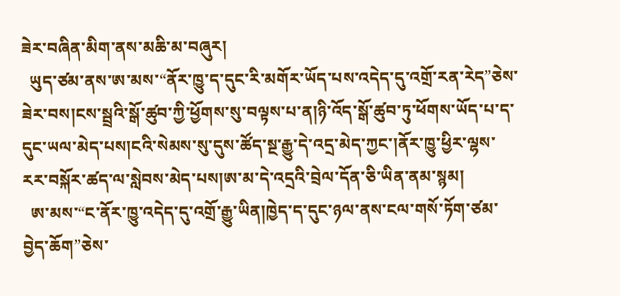ཟེར་བཞིན་མིག་ནས་མཆི་མ་བཞུར།
  ཡུད་ཙམ་ནས་ཨ་མས་“ནོར་ཁྱུ་ད་དུང་རི་མགོར་ཡོད་པས་འདེད་དུ་འགྲོ་རན་རེད”ཅེས་ཟེར་བས།ངས་སྦྲའི་སྒོ་ཚུབ་ཀྱི་ཕྱོགས་སུ་བལྟས་པ་ན།ཉི་འོད་སྒོ་ཚུབ་ཏུ་ཕོགས་ཡོད་པ་ད་དུང་ཡལ་མེད་པས།ངའི་སེམས་སུ་དུས་ཚོད་སྔ་རྒྱུ་དེ་འདྲ་མེད་ཀྱང་།ནོར་ཁྱུ་ཕྱིར་ལྷས་རར་བསྐོར་ཚད་ལ་སླེབས་མེད་པས།ཨ་མ་དེ་འདྲའི་བྲེལ་དོན་ཅི་ཡིན་ནམ་སྙམ།
  ཨ་མས་“ང་ནོར་ཁྱུ་འདེད་དུ་འགྲོ་རྒྱུ་ཡིན།ཁྱེད་ད་དུང་ཉལ་ནས་ངལ་གསོ་ཏོག་ཙམ་བྱེད་ཆོག”ཅེས་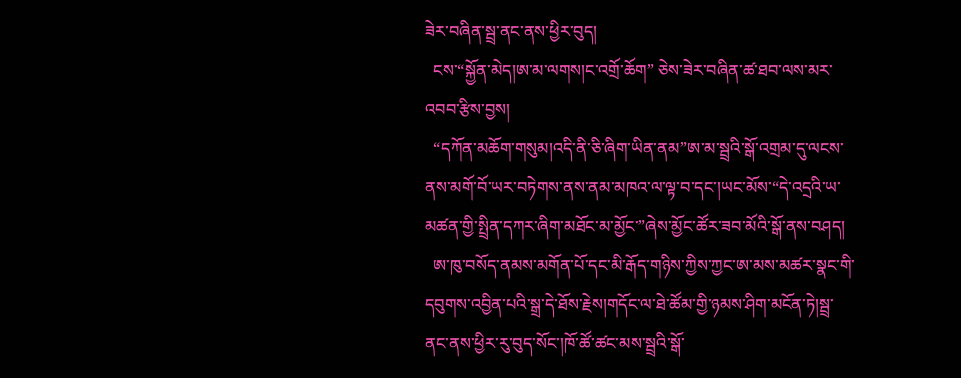ཟེར་བཞིན་སྦྲ་ནང་ནས་ཕྱིར་བུད།
  ངས་“སྐྱོན་མེད།ཨ་མ་ལགས།ང་འགྲོ་ཆོག” ཅེས་ཟེར་བཞིན་ཚ་ཐབ་ལས་མར་འབབ་རྩིས་བྱས།
  “དཀོན་མཆོག་གསུམ།འདི་ནི་ཅི་ཞིག་ཡིན་ནམ”ཨ་མ་སྦྲའི་སྒོ་འགྲམ་དུ་ལངས་ནས་མགོ་བོ་ཡར་བཏེགས་ནས་ནམ་མཁའ་ལ་ལྟ་བ་དང་།ཡང་མོས་“དེ་འདྲའི་ཡ་མཚན་གྱི་སྤྲིན་དཀར་ཞིག་མཐོང་མ་མྱོང་”ཞེས་མྱོང་ཚོར་ཟབ་མོའི་སྒོ་ནས་བཤད།
  ཨ་ཁུ་བསོད་ནམས་མགོན་པོ་དང་མི་རྒོད་གཉིས་ཀྱིས་ཀྱང་ཨ་མས་མཚར་སྣང་གི་དབུགས་འབྱིན་པའི་སྒྲ་དེ་ཐོས་རྗེས།གདོང་ལ་ཐེ་ཚོམ་གྱི་ཉམས་ཤིག་མངོན་ཏེ།སྦྲ་ནང་ནས་ཕྱིར་རུ་བུད་སོང་།ཁོ་ཚོ་ཚང་མས་སྦྲའི་སྒོ་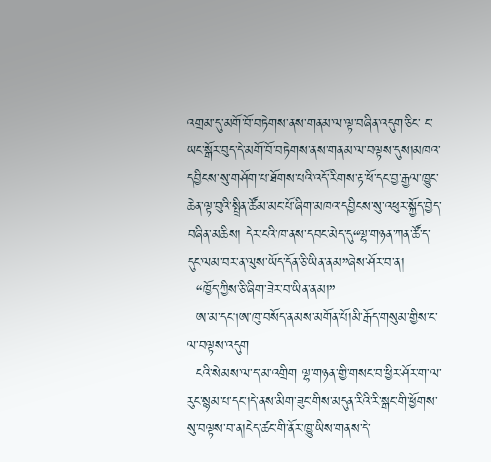འགྲམ་དུ་མགོ་བོ་བཏེགས་ནས་གནམ་ལ་ལྟ་བཞིན་འདུག་ཅིང་ ང་ཡང་སྒོར་བུད་དེ་མགོ་བོ་བཏེགས་ནས་གནམ་ལ་བལྟས་དུས།མཁའ་དབྱིངས་སུ་གཤོག་པ་ཐོགས་པའི་འདོ་རིགས་རྟ་ཕོ་དང་བྱ་རྒྱལ་ཁྱུང་ཆེན་ལྟ་བུའི་སྤྲིན་ཚོམ་མང་པོ་ཞིག་མཁའ་དབྱིངས་སུ་འཕུར་སྐྱོད་བྱེད་བཞིན་མཆིས། དེར་ངའི་ཁ་ནས་དབང་མེད་དུ“ལྷ་གཉན་ཀན་ཚོ་ད་དུང་ལམ་བར་ན་ལུས་ཡོད་དོན་ཅི་ཡིན་ནམ”ཞེས་ཤོར་བ་ན།
  “ཁྱོད་ཀྱིས་ཅི་ཞིག་ཟེར་བ་ཡིན་ནམ།”
  ཨ་མ་དང།ཨ་ཁུ་བསོད་ནམས་མགོན་པོ།མི་རྒོད་གསུམ་གྱིས་ང་ལ་བལྟས་འདུག
  ངའི་སེམས་ལ་ད་མ་འགྲིག ལྷ་གཉན་གྱི་གསང་བ་ཕྱིར་ཤོར་ག་ལ་རུང་སྙམ་པ་དང་།དེ་ནས་མིག་ཟུང་གིས་མདུན་རིའི་རི་སྒང་གི་ཕྱོགས་སུ་བལྟས་བ་ན།ངེད་ཚང་གི་ནོར་ཁྱུ་ཡིས་གནས་དེ་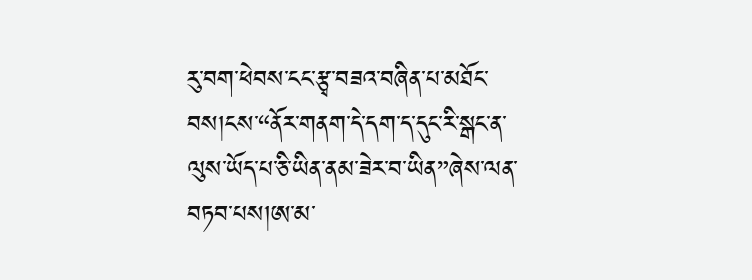རུ་བག་ཕེབས་ངང་རྩྭ་བཟའ་བཞིན་པ་མཐོང་བས།ངས་“ནོར་གནག་དེ་དག་ད་དུང་རི་སྒང་ན་ལུས་ཡོད་པ་ཅི་ཡིན་ནམ་ཟེར་བ་ཡིན”ཞེས་ལན་བཏབ་པས།ཨ་མ་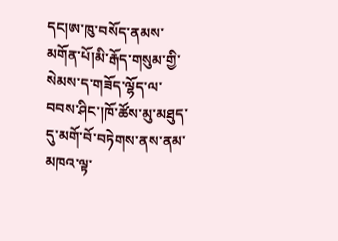དང།ཨ་ཁུ་བསོད་ནམས་མགོན་པོ།མི་རྒོད་གསུམ་གྱི་སེམས་ད་གཟོད་ལྷོད་ལ་བབས་ཤིང་།ཁོ་ཚོས་མུ་མཐུད་དུ་མགོ་བོ་བཏེགས་ནས་ནམ་མཁའ་ལྟ་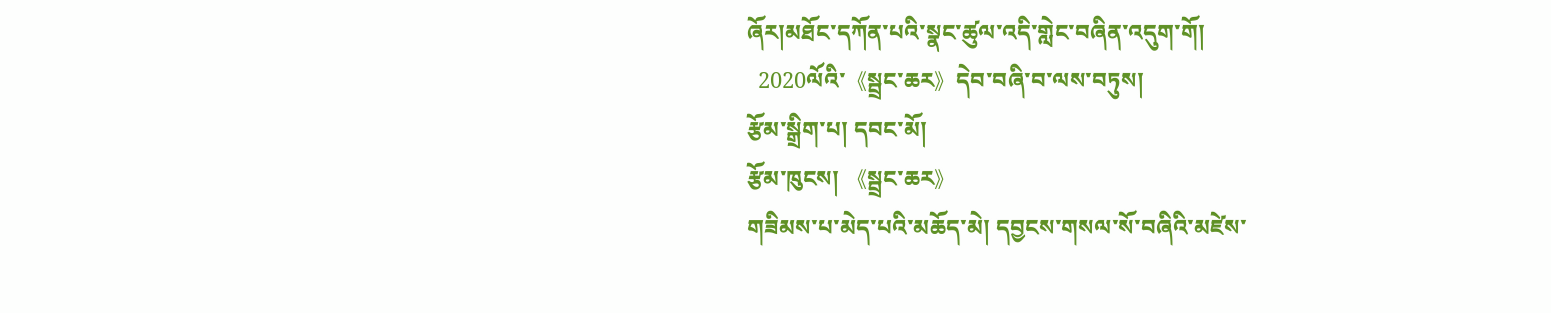ཞོར།མཐོང་དཀོན་པའི་སྣང་ཚུལ་འདི་གླེང་བཞིན་འདུག་གོ།
  2020ལོའི་《སྦྲང་ཆར》དེབ་བཞི་བ་ལས་བཏུས།
རྩོམ་སྒྲིག་པ། དབང་མོ།
རྩོམ་ཁུངས། 《སྦྲང་ཆར》
གཟིམས་པ་མེད་པའི་མཆོད་མེ། དབྱངས་གསལ་སོ་བཞིའི་མཛེས་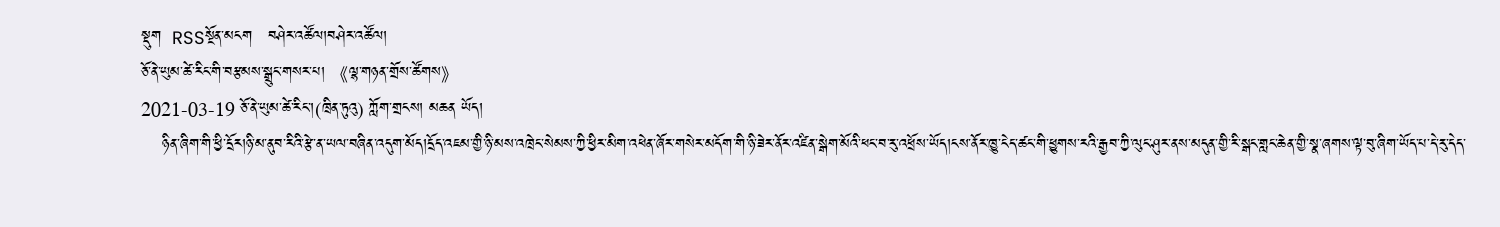སྡུག  RSSསྔོན་མངག   བཤེར་འཚོལ།བཤེར་འཚོལ།
ཅོ་ནེ་ཡུམ་ཚེ་རིང་གི་བརྩམས་སྒྲུང་གསར་པ། 《ལྷ་གཉན་གྲོས་ཚོགས》
2021-03-19 ཅོ་ནེ་ཡུམ་ཚེ་རིང་།(ཁྲིན་ཏུའུ) ཀློག་གྲངས། མཆན ཡོད།
    ཉིན་ཞིག་གི་ཕྱི་དྲོར།ཉི་མ་ནུབ་རིའི་རྩེ་ན་ཡལ་བཞིན་འདུག་མོད།དྲོད་འཇམ་གྱི་ཉི་མས་འཁྲེང་སེམས་ཀྱི་ཕྱིར་མིག་འཕེན་ཞོར་གསེར་མདོག་གི་ཉི་ཟེར་ནོར་འཛིན་སྒེག་མོའི་ཕང་བ་རུ་འཕྲོས་ཡོད།ངས་ནོར་ཁྱུ་ངེད་ཚང་གི་ཕྱུགས་རའི་རྒྱབ་ཀྱི་ལུང་ཤུར་ནས་མདུན་གྱི་རི་སྒང་གླང་ཆེན་གྱི་སྣ་ཞགས་ལྟ་བུ་ཞིག་ཡོད་པ་དེ་རུ་དེད་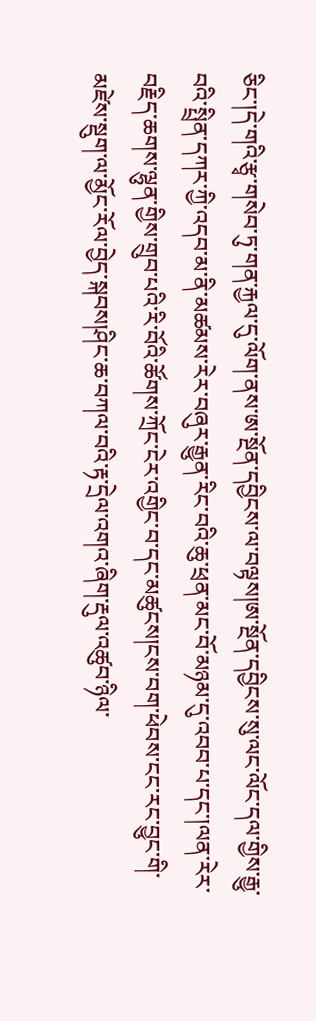ཅིང་།དེ་གའི་རྩྭ་གསེབ་ཏུ་གན་རྐྱལ་དུ་ལོག་ནས་ཨ་སྔོན་དབྱིངས་ལ་བལྟས།ཨ་སྔོན་དབྱིངས་སུ་ལང་ལོང་དལ་གྱིས་རྒྱུ་བའི་སྤྲིན་དཀར་ཀྱི་འདབ་མ་ནི་མཚམས་རེར་བཞུར་རྒྱུན་རིང་བའི་ཆུ་ཕྲན་མང་བོ་མཉམ་དུ་འབབ་པ་དང་།ལན་རེར་བརྗིད་ཆགས་ལྷུན་གྱིས་གྲུབ་པའི་རི་བོའི་ཚོགས་ཀྲོང་ངེར་འགྱིང་བ་དང་མཚུངས།ངས་བག་ཕེབས་ངང་རང་བྱུང་གི་མཛེས་སྡུག་ལ་མྱོང་རོལ་བྱེད་སྐབས།ཤིང་ཆ་བཀལ་བའི་རྟ་དྲེལ་འགའ་ཞིག་རྡུལ་འཚུབ་ཉིལ་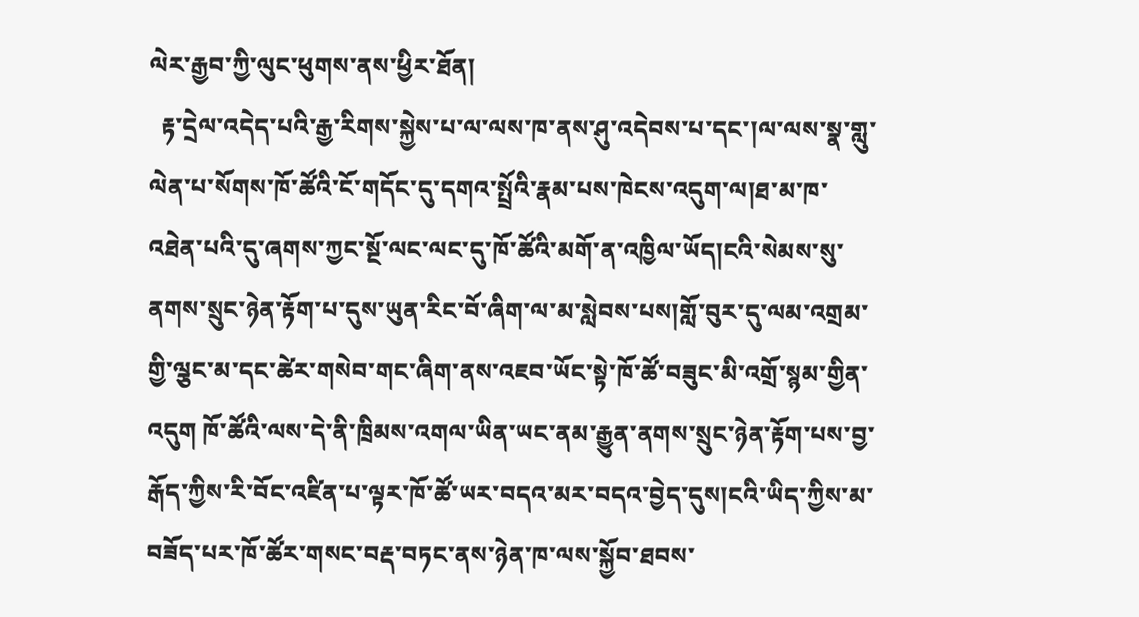ལེར་རྒྱབ་ཀྱི་ལུང་ཕུགས་ནས་ཕྱིར་ཐོན།
  རྟ་དྲེལ་འདེད་པའི་རྒྱ་རིགས་སྐྱེས་པ་ལ་ལས་ཁ་ནས་ཤུ་འདེབས་པ་དང་།ལ་ལས་སྣ་གླུ་ལེན་པ་སོགས་ཁོ་ཚོའི་ངོ་གདོང་དུ་དགའ་སྤྲོའི་རྣམ་པས་ཁེངས་འདུག་ལ།ཐ་མ་ཁ་འཐེན་པའི་དུ་ཞགས་ཀྱང་སྔོ་ལང་ལང་དུ་ཁོ་ཚོའི་མགོ་ན་འཁྱིལ་ཡོད།ངའི་སེམས་སུ་ནགས་སྲུང་ཉེན་རྟོག་པ་དུས་ཡུན་རིང་བོ་ཞིག་ལ་མ་སླེབས་པས།གློ་བུར་དུ་ལམ་འགྲམ་གྱི་ལྕང་མ་དང་ཚེར་གསེབ་གང་ཞིག་ནས་འཇབ་ཡོང་སྟེ་ཁོ་ཚོ་བཟུང་མི་འགྲོ་སྙམ་གྱིན་འདུག ཁོ་ཚོའི་ལས་དེ་ནི་ཁྲིམས་འགལ་ཡིན་ཡང་ནམ་རྒྱུན་ནགས་སྲུང་ཉེན་རྟོག་པས་བྱ་རྒོད་ཀྱིས་རི་བོང་འཛིན་པ་ལྟར་ཁོ་ཚོ་ཡར་བདའ་མར་བདའ་བྱེད་དུས།ངའི་ཡིད་ཀྱིས་མ་བཟོད་པར་ཁོ་ཚོར་གསང་བརྡ་བཏང་ནས་ཉེན་ཁ་ལས་སྐྱོབ་ཐབས་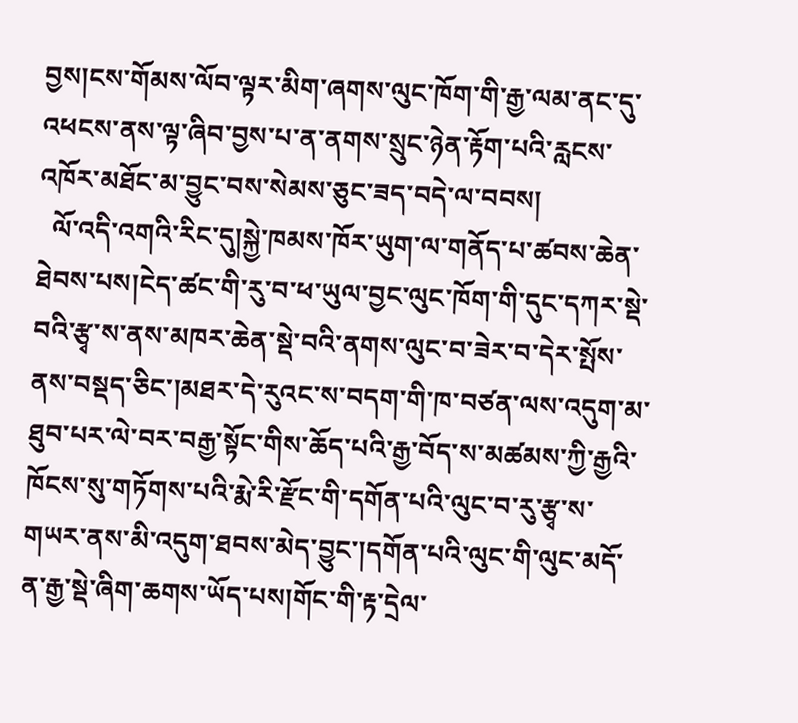བྱས།ངས་གོམས་ལོབ་ལྟར་མིག་ཞགས་ལུང་ཁོག་གི་རྒྱ་ལམ་ནང་དུ་འཕངས་ནས་ལྟ་ཞིབ་བྱས་པ་ན་ནགས་སྲུང་ཉེན་རྟོག་པའི་རླངས་འཁོར་མཐོང་མ་བྱུང་བས་སེམས་ཅུང་ཟད་བདེ་ལ་བབས།
  ལོ་འདི་འགའི་རིང་དུ།སྐྱེ་ཁམས་ཁོར་ཡུག་ལ་གནོད་པ་ཚབས་ཆེན་ཐེབས་པས།ངེད་ཚང་གི་རུ་བ་ཕ་ཡུལ་བྱང་ལུང་ཁོག་གི་དུང་དཀར་སྡེ་བའི་རྩྭ་ས་ནས་མཁར་ཆེན་སྡེ་བའི་ནགས་ལུང་བ་ཟེར་བ་དེར་སྤོས་ནས་བསྡད་ཅིང་།མཐར་དེ་རུའང་ས་བདག་གི་ཁ་བཙན་ལས་འདུག་མ་ཐུབ་པར་ལེ་བར་བརྒྱ་སྟོང་གིས་ཆོད་པའི་རྒྱ་བོད་ས་མཚམས་ཀྱི་རྒྱའི་ཁོངས་སུ་གཏོགས་པའི་རྨེ་རི་རྫོང་གི་དགོན་པའི་ལུང་བ་རུ་རྩྭ་ས་གཡར་ནས་མི་འདུག་ཐབས་མེད་བྱུང་།དགོན་པའི་ལུང་གི་ལུང་མདོ་ན་རྒྱ་སྡེ་ཞིག་ཆགས་ཡོད་པས།གོང་གི་རྟ་དྲེལ་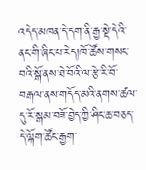འདེད་མཁན་དེ་དག་ནི་རྒྱ་སྡེ་དེའི་ནང་གི་ཞིང་པ་རེད།ཁོ་ཚོས་གསང་བའི་སྒོ་ནས་ཐེ་བོའི་ལ་རྩེ་རི་བོ་བརྒལ་ནས་གདོད་མའི་ནགས་ཚལ་དུ་རོ་སྒམ་བཟོ་བྱེད་ཀྱི་ཤིང་ཆ་བཅད་དེ་ལྐོག་ཚོང་རྒྱག་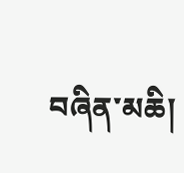བཞིན་མཆི།